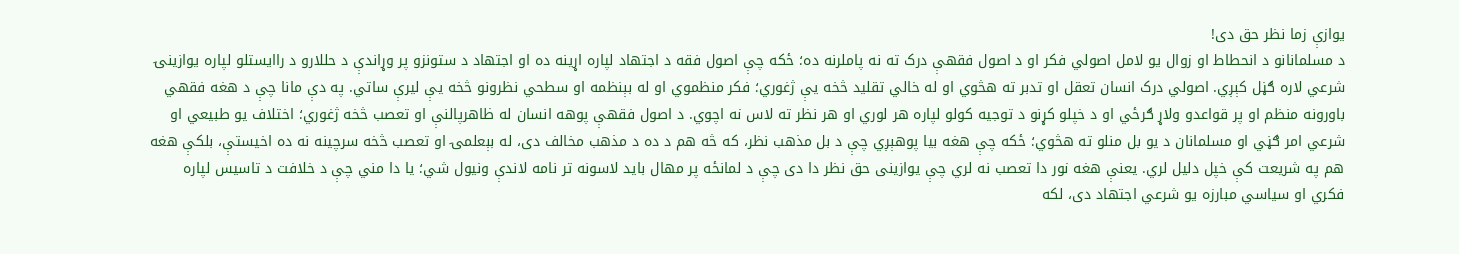یوازې زما نظر حق دی!
د مسلمانانو د انحطاط او زوال یو لامل اصولي فکر او د اصول فقهې درک ته نه پاملرنه ده؛ ځکه چې اصول فقه د اجتهاد لپاره اړینه ده او اجتهاد د ستونزو پر وړاندې د حللارو د راایستلو لپاره یوازینۍ شرعي لاره ګڼل کېږي. اصولي درک انسان تعقل او تدبر ته هڅوي او له خالي تقلید څخه یې ژغوري؛ فکر منظموي او له بېنظمه او سطحي نظرونو څخه یې لیرې ساتي. په دې مانا چې د هغه فقهي باورونه منظم او پر قواعدو ولاړ ګرځي او د خپلو کړنو د توجیه کولو لپاره هر لوري او هر نظر ته لاس نه اچوي. د اصول فقهې پوهه انسان له ظاهرپالنې او تعصب څخه ژغوري؛ اختلاف یو طبیعي او شرعي امر ګڼي او مسلمانان د یو بل منلو ته هڅوي؛ ځکه چې هغه بیا پوهېږي چې د بل مذهب نظر، که څه هم د ده د مذهب مخالف دی، له بېعلمۍ او تعصب څخه سرچینه نه ده اخیستې، بلکې هغه هم په شریعت کې خپل دلیل لري. یعنې هغه نور دا تعصب نه لري چې یوازینی حق نظر دا دی چې د لمانځه پر مهال باید لاسونه تر نامه لاندې ونیول شي؛ یا دا مني چې د خلافت د تاسیس لپاره فکري او سیاسي مبارزه یو شرعي اجتهاد دی، لکه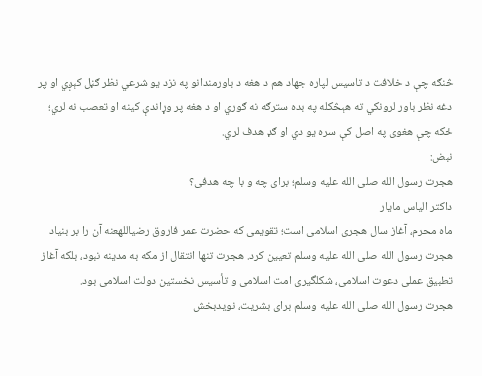څنګه چې د خلافت د تاسیس لپاره جهاد هم د هغه د باورمندانو په نزد یو شرعي نظر ګڼل کېږي او پر دغه نظر باور لرونکي ته هېڅکله په بده سترګه نه ګوري او د هغه پر وړاندې کینه او تعصب نه لري؛ ځکه چې هغوی په اصل کې سره یو دي او ګډ هدف لري.
نبض:
هجرت رسول الله صلى الله عليه وسلم؛ برای چه و با چه هدفی؟
داکتر الیاس مایار
ماه محرم، آغاز سال هجری اسلامی است؛ تقویمی که حضرت عمر فاروق رضیاللهعنه آن را بر بنیاد هجرت رسول الله صلى الله عليه وسلم تعیین کرد. هجرت تنها انتقال از مکه به مدینه نبود، بلکه آغاز تطبیق عملی دعوت اسلامی، شکلگیری امت اسلامی و تأسیس نخستین دولت اسلامی بود.
هجرت رسول الله صلى الله عليه وسلم برای بشریت، نویدبخش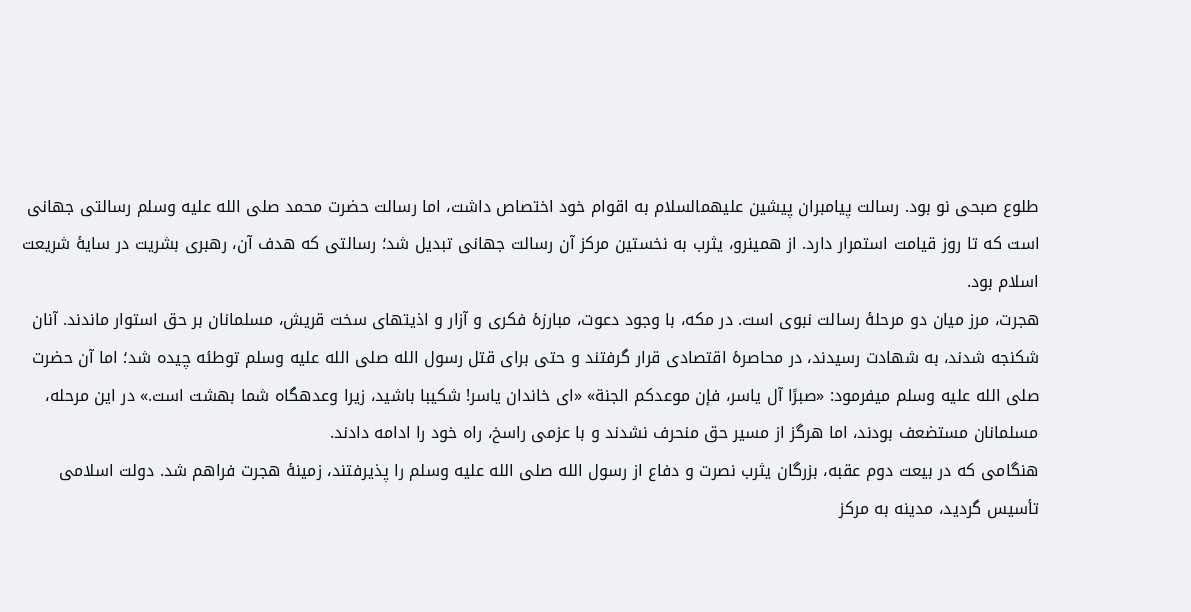طلوع صبحی نو بود. رسالت پیامبران پیشین علیهمالسلام به اقوام خود اختصاص داشت، اما رسالت حضرت محمد صلى الله عليه وسلم رسالتی جهانی است که تا روز قیامت استمرار دارد. از همینرو، یثرب به نخستین مرکز آن رسالت جهانی تبدیل شد؛ رسالتی که هدف آن، رهبری بشریت در سایهٔ شریعت اسلام بود.
هجرت، مرز میان دو مرحلهٔ رسالت نبوی است. در مکه، با وجود دعوت، مبارزهٔ فکری و آزار و اذیتهای سخت قریش، مسلمانان بر حق استوار ماندند. آنان شکنجه شدند، به شهادت رسیدند، در محاصرهٔ اقتصادی قرار گرفتند و حتی برای قتل رسول الله صلى الله عليه وسلم توطئه چیده شد؛ اما آن حضرت صلى الله عليه وسلم میفرمود: «صبرًا آل ياسر، فإن موعدكم الجنة» «ای خاندان یاسر! شکیبا باشید، زیرا وعدهگاه شما بهشت است.» در این مرحله، مسلمانان مستضعف بودند، اما هرگز از مسیر حق منحرف نشدند و با عزمی راسخ، راه خود را ادامه دادند.
هنگامی که در بیعت دوم عقبه، بزرگان یثرب نصرت و دفاع از رسول الله صلى الله عليه وسلم را پذیرفتند، زمینهٔ هجرت فراهم شد. دولت اسلامی تأسیس گردید، مدینه به مرکز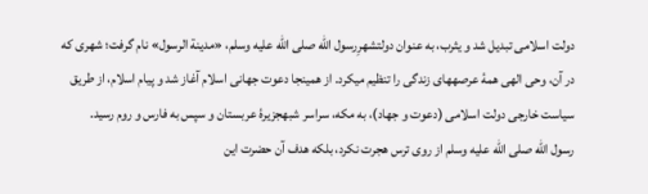دولت اسلامی تبدیل شد و یثرب، به عنوان دولتشهرِرسول الله صلى الله عليه وسلم، «مدینة الرسول» نام گرفت؛ شهری که در آن، وحی الهی همهٔ عرصههای زندگی را تنظیم میکرد. از همینجا دعوت جهانی اسلام آغاز شد و پیام اسلام، از طریق سیاست خارجی دولت اسلامی (دعوت و جهاد)، به مکه، سراسر شبهجزیرهٔ عربستان و سپس به فارس و روم رسید.
رسول الله صلى الله عليه وسلم از روی ترس هجرت نکرد، بلکه هدف آن حضرت این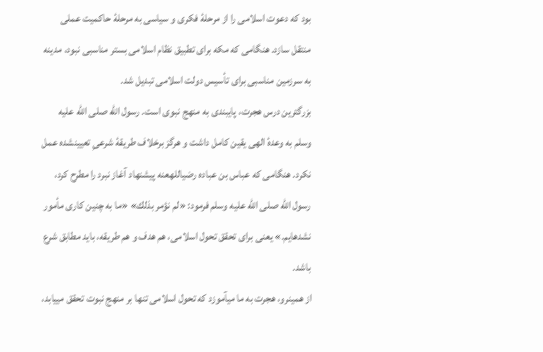بود که دعوت اسلامی را از مرحلهٔ فکری و سیاسی به مرحلهٔ حاکمیت عملی منتقل سازد. هنگامی که مکه برای تطبیق نظام اسلامی بستر مناسبی نبود، مدینه به سرزمین مناسبی برای تأسیس دولت اسلامی تبدیل شد.
بزرگترین درس هجرت، پایبندی به منهج نبوی است. رسول الله صلى الله عليه وسلم به وعدهٔ الهی یقین کامل داشت و هرگز برخلاف طریقهٔ شرعیِ تعیینشده عمل نکرد. هنگامی که عباس بن عباده رضیاللهعنه پیشنهاد آغاز نبرد را مطرح کرد، رسول الله صلى الله عليه وسلم فرمود: «لم نؤمر بذلك» «ما به چنین کاری مأمور نشدهایم.» یعنی برای تحقق تحول اسلامی، هم هدف و هم طریقه، باید مطابق شرع باشد.
از همینرو، هجرت به ما میآموزد که تحول اسلامی تنها بر منهج نبوت تحقق مییابد،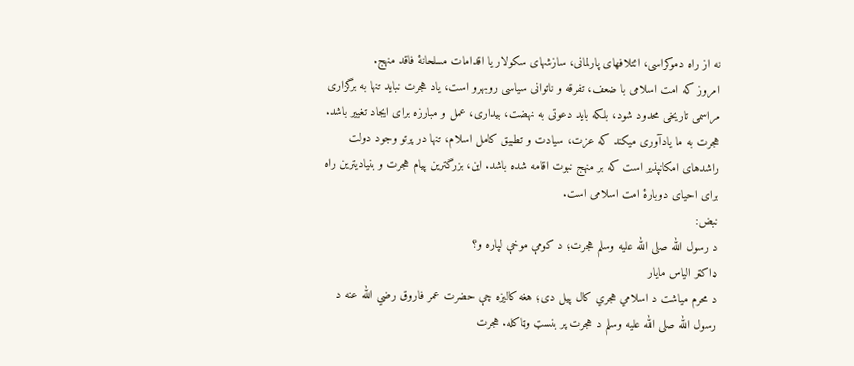نه از راه دموکراسی، ائتلافهای پارلمانی، سازشهای سکولار یا اقدامات مسلحانهٔ فاقد منهج.
امروز که امت اسلامی با ضعف، تفرقه و ناتوانی سیاسی روبهرو است، یاد هجرت نباید تنها به برگزاری مراسمی تاریخی محدود شود، بلکه باید دعوتی به نهضت، بیداری، عمل و مبارزه برای ایجاد تغییر باشد. هجرت به ما یادآوری میکند که عزت، سیادت و تطبیق کامل اسلام، تنها در پرتو وجود دولت راشدهای امکانپذیر است که بر منهج نبوت اقامه شده باشد. این، بزرگترین پیام هجرت و بنیادیترین راه برای احیای دوبارهٔ امت اسلامی است.
نبض:
د رسول الله صلى الله عليه وسلم هجرت؛ د کومې موخې لپاره و؟
ډاکټر الیاس مایار
د محرم میاشت د اسلامي هجري کال پیل دی؛ هغه کالیزه چې حضرت عمر فاروق رضي الله عنه د رسول الله صلى الله عليه وسلم د هجرت پر بنسټ وټاکله. هجرت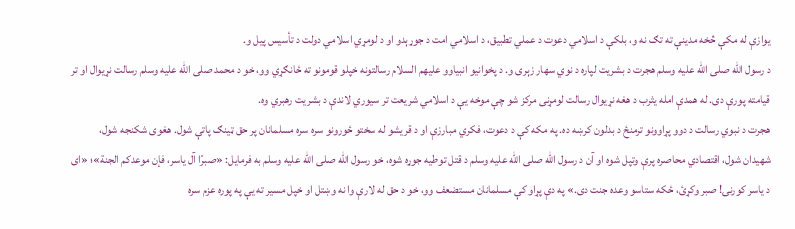یوازې له مکې څخه مدینې ته تګ نه و، بلکې د اسلامي دعوت د عملي تطبیق، د اسلامي امت د جوړېدو او د لومړي اسلامي دولت د تأسیس پیل و.
د رسول الله صلى الله عليه وسلم هجرت د بشریت لپاره د نوي سهار زېری و. د پخوانیو انبیاوو علیهم السلام رسالتونه خپلو قومونو ته ځانګړي وو، خو د محمد صلى الله عليه وسلم رسالت نړیوال او تر قیامته پورې دی. له همدې امله یثرب د هغه نړیوال رسالت لومړنی مرکز شو چې موخه یې د اسلامي شریعت تر سیوري لاندې د بشریت رهبري وه.
هجرت د نبوي رسالت د دوو پړاوونو ترمنځ د بدلون کرښه ده. په مکه کې د دعوت، فکري مبارزې او د قریشو له سختو ځورونو سره سره مسلمانان پر حق ټینګ پاتې شول. هغوی شکنجه شول، شهیدان شول، اقتصادي محاصره پرې وتپل شوه او آن د رسول الله صلى الله عليه وسلم د قتل توطیه جوړه شوه، خو رسول الله صلى الله عليه وسلم به فرمایل: «صبرًا آل ياسر، فإن موعدكم الجنة»؛ «ای د یاسر کورنۍ! صبر وکړئ، ځکه ستاسو وعده جنت دی.» په دې پړاو کې مسلمانان مستضعف وو، خو د حق له لارې وا نه وښتل او خپل مسير ته یې په پوره عزم سره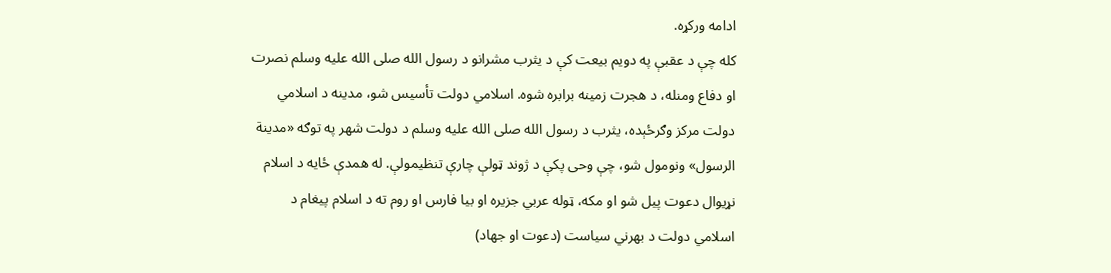ادامه ورکړه.
کله چې د عقبې په دویم بیعت کې د یثرب مشرانو د رسول الله صلى الله عليه وسلم نصرت او دفاع ومنله، د هجرت زمینه برابره شوه. اسلامي دولت تأسیس شو، مدینه د اسلامي دولت مرکز وګرځېده، یثرب د رسول الله صلى الله عليه وسلم د دولت شهر په توګه «مدينة الرسول» ونومول شو، چې وحی پکې د ژوند ټولې چارې تنظیمولې. له همدې ځایه د اسلام نړیوال دعوت پیل شو او مکه، ټوله عربي جزیره او بیا فارس او روم ته د اسلام پیغام د اسلامي دولت د بهرني سياست (دعوت او جهاد)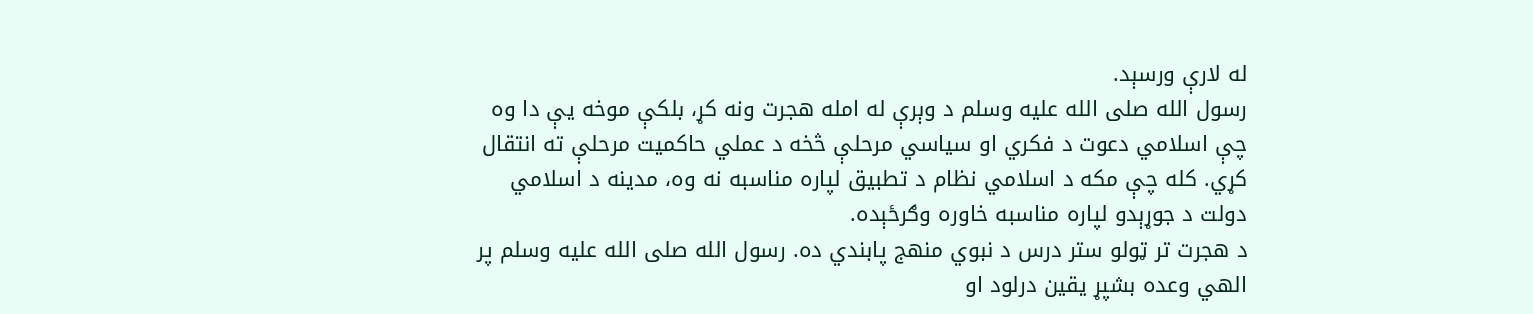له لارې ورسېد.
رسول الله صلى الله عليه وسلم د وېرې له امله هجرت ونه کړ، بلکې موخه یې دا وه چې اسلامي دعوت د فکري او سياسي مرحلې څخه د عملي حاکمیت مرحلې ته انتقال کړي. کله چې مکه د اسلامي نظام د تطبیق لپاره مناسبه نه وه، مدینه د اسلامي دولت د جوړېدو لپاره مناسبه خاوره وګرځېده.
د هجرت تر ټولو ستر درس د نبوي منهج پابندي ده. رسول الله صلى الله عليه وسلم پر الهي وعده بشپړ یقین درلود او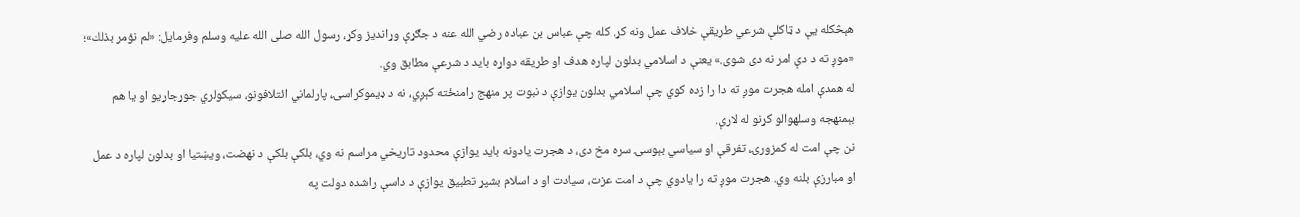هېڅکله یې د ټاکلې شرعي طریقې خلاف عمل ونه کړ. کله چې عباس بن عباده رضي الله عنه د جګړې وړاندیز وکړ، رسول الله صلى الله عليه وسلم وفرمایل: «لم نؤمر بذلك»؛ «موږ ته د دې امر نه دی شوی.» یعنې د اسلامي بدلون لپاره هدف او طریقه دواړه باید د شرعې مطابق وي.
له همدې امله هجرت موږ ته دا را زده کوي چې اسلامي بدلون یوازې د نبوت پر منهج رامنځته کېږي، نه د ډیموکراسۍ، پارلماني ائتلافونو، سیکولري جوړجاړیو او یا هم بېمنهجه وسلهوالو کړنو له لارې.
نن چې امت له کمزورۍ، تفرقې او سیاسي بېوسۍ سره مخ دی، د هجرت یادونه باید یوازې محدود تاریخي مراسم نه وي، بلکې بلکې د نهضت، ويښتیا او بدلون لپاره د عمل او مبارزې بلنه وي. هجرت موږ ته را یادوي چې د امت عزت، سیادت او د اسلام بشپړ تطبیق یوازې د داسې راشده دولت په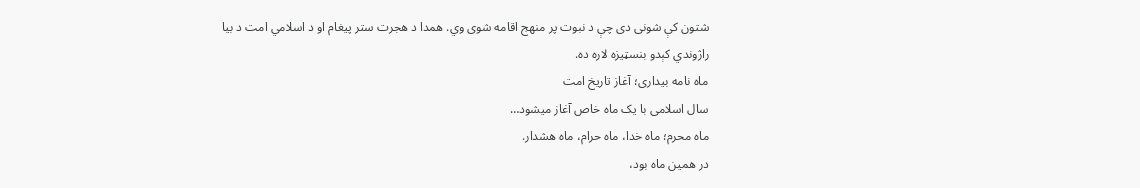شتون کې شونی دی چې د نبوت پر منهج اقامه شوی وي. همدا د هجرت ستر پیغام او د اسلامي امت د بیا راژوندي کېدو بنسټیزه لاره ده.
ماه نامه بیداری؛ آغاز تاریخ امت
سال اسلامی با یک ماه خاص آغاز میشود…
ماه محرم؛ ماه خدا، ماه حرام، ماه هشدار.
در همین ماه بود،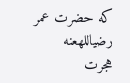که حضرت عمر رضیاللهعنه
هجرت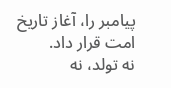پیامبر را، آغاز تاریخ امت قرار داد.
نه تولد، نه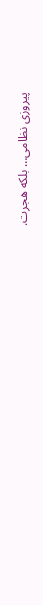پیروزی نظامی… بلکه هجرت.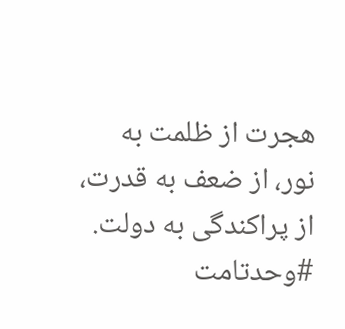هجرت از ظلمت به نور، از ضعف به قدرت، از پراکندگی به دولت.
#وحدتامت